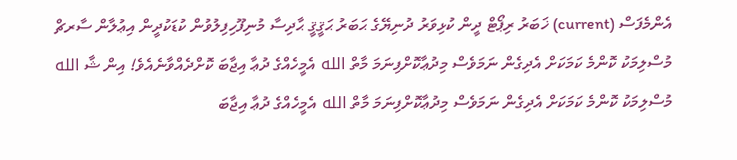އެންމެފަސް (current) ޚަބަރު ރިޕޯޓް ދީން ކުޅިވަރު ދުނިޔޭގެ ޙަބަރު ޙަޤީޤީ ޙާދިސާ މުނިފޫހިފިލުވުން ކުޑަކުދީން އިޢުލާން ސާރޗް
މުސްލިމަކު ކޮންމެ ކަމަކަށް އެދިގެން ނަމަވެސް މިދުޢާކޮށްފިނަމަ މާތް الله އެމީހެއްގެ ދުޢާ އިޖާބަ ކޮށްދެއްވާނެއެވެ! އިން ޝާ الله
މުސްލިމަކު ކޮންމެ ކަމަކަށް އެދިގެން ނަމަވެސް މިދުޢާކޮށްފިނަމަ މާތް الله އެމީހެއްގެ ދުޢާ އިޖާބަ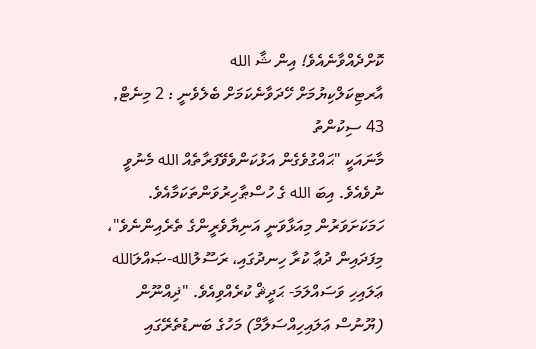ކޮށްދެއްވާނެއެވެ! އިން ޝާ الله
އާރޓިކަލްކިޔުމަށް ހޭދަވާނެކަމަށް ބެލެވެނީ : 2 މިނެޓް, 43 ސިކުންތު
މާނައަކީ "ޙައްގުވެގެން އަޅުކަންވެވޭފަރާތެއް الله މެނުވީ ނުވެއެވެ. އިބަ الله ގެ ހުސްޠާހިރުވަންތަކަމާއެވެ. ހަމަކަށަވަރުން މިއަޅާވަނީ އަނިޔާވެރީންގެ ތެރެއިންނެވެ"،
މިފަދައިން ދުޢާ ކުރާ ހިނދުގައި، ރަސޫލުالله-ޞައްލަالله ޢަލައިހި ވަސައްލަމަ- ޙަދީޘް ކުރެއްވިއެވެ. "ޛިއްނޫން (ޔޫނުސް ޢަލައިހިއްސަލާމް) މަހުގެ ބަނޑުތެރޭގައި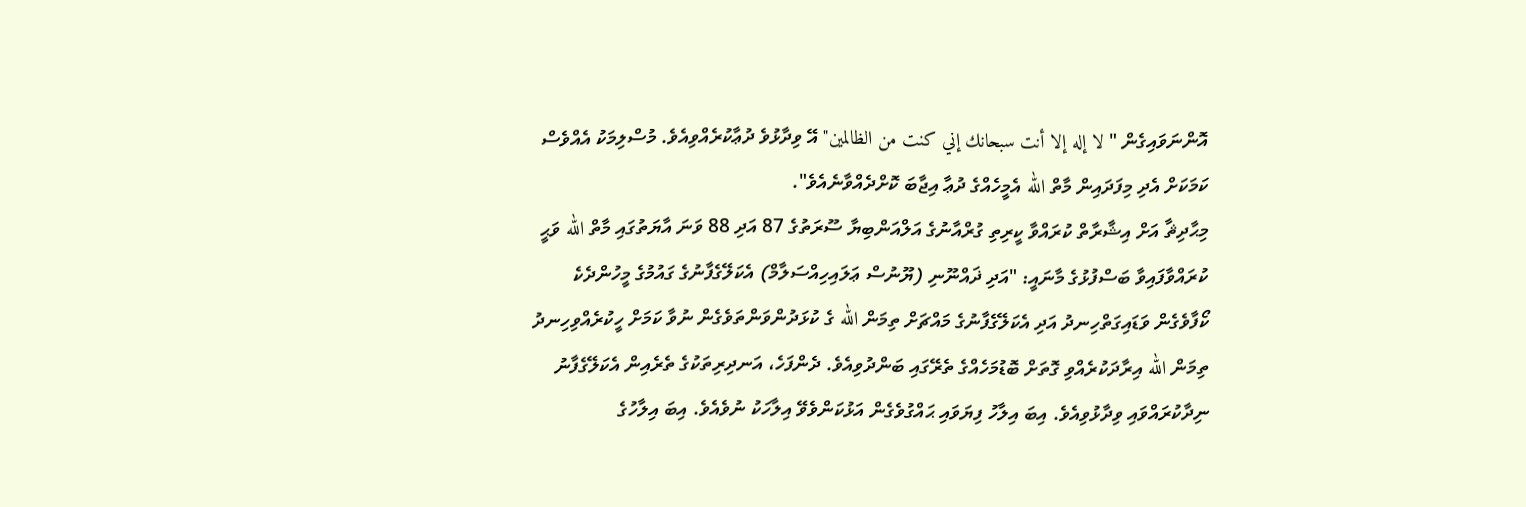އޮންނަވައިގެން " لا إله إلا أنت سبحانك إني كنت من الظالمين" އޭ ވިދާޅުވެ ދުޢާކުރެއްވިއެވެ. މުސްލިމަކު އެއްވެސް ކަމަކަށް އެދި މިފަދައިން މާތް الله އެމީހެއްގެ ދުޢާ އިޖާބަ ކޮށްދެއްވާނެއެވެ".
މިޙާދިޘާ އަށް އިޝާރާތް ކުރައްވާ ކީރިތި ގުރްއާނުގެ އަލްއަންބިޔާ ސޫރަތުގެ 87 އަދި 88 ވަނަ އާޔަތުގައި މާތް الله ވަޙީ ކުރައްވާފައިވާ ބަސްފުޅުގެ މާނައީ: "އަދި ޛައްނޫނި (ޔޫނުސް ޢަލައިހިއްސަލާމް) އެކަލޭގެފާނުގެ ގައުމުގެ މީހުންދެކެ ކޯފާވެގެން ވަޑައިގަތްހިނދު އަދި އެކަލޭގެފާނުގެ މައްޗަށް ތިމަން الله ގެ ކުޅަދުންވަންތަވެގެން ނުވާ ކަމަށް ހީކުރެއްވިހިނދު ތިމަން الله އިރާދަކުރެއްވި ގޮތަށް ބޮޑުމަހެއްގެ ތެރޭގައި ބަންދުވިއެވެ. ދެންފަހެ، އަނދިރިތަކުގެ ތެރެއިން އެކަލޭގެފާނު ނިދާކުރައްވައި ވިދާޅުވިއެވެ. އިބަ އިލާހު ފިޔަވައި ޙައްގުވެގެން އަޅުކަންވެވޭ އިލާހަކު ނުވެއެވެ. އިބަ އިލާހުގެ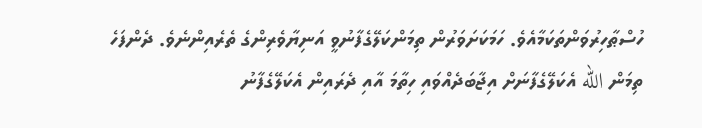ހުސްޠާހިރުވަންތަކަމާއެވެ. ހަމަކަށަވަރުން ތިމަންކަލޭގެފާނުވީ އަނިޔާވެރިންގެ ތެރެއިންނެވެ. ދެންފަހެ ތިމަން الله އެކަލޭގެފާނަށް އިޖާބަދެއްވައި ހިތާމަ އާއި ދެރައިން އެކަލޭގެފާނު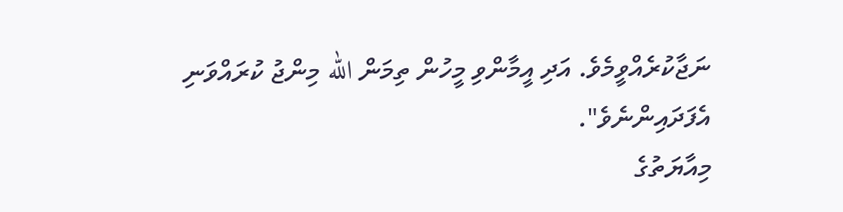ނަޖާކުރެއްވީމެވެ. އަދި އީމާންވި މީހުން ތިމަން الله މިންޖު ކުރައްވަނި އެފަދައިންނެވެ".
މިއާޔަތުގެ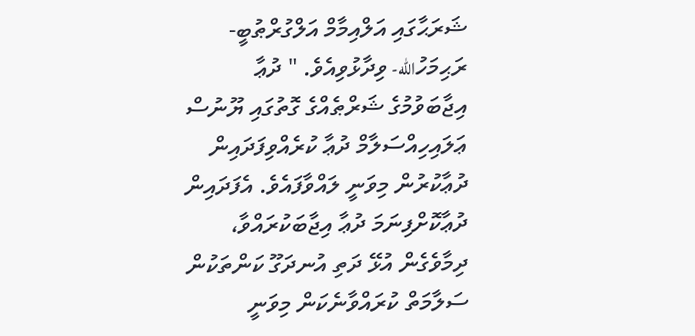ޝަރަޙާގައި އަލްއިމާމް އަލްގުރްޠުބީ-ރަޙިމަހުالله- ވިދާޅުވިއެވެ. " ދުޢާ އިޖާބަވުމުގެ ޝަރްޠެއްގެ ގޮތުގައި ޔޫނުސް ޢަލައިހިއްސަލާމް ދުޢާ ކުރެއްވިފަދައިން ދުޢާކުރުން މިވަނީ ލައްވާފައެވެ. އެފަދައިން ދުޢާކޮށްފިނަމަ ދުޢާ އިޖާބަކުރައްވާ، ދިމާވެގެން އުޅޭ ދަތި އުނދަގޫ ކަންތަކުން ސަލާމަތް ކުރައްވާނެކަން މިވަނީ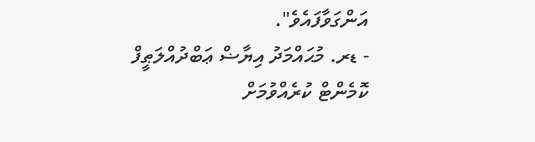އަންގަވާފައެވެ".
- ޑރ. މުޙައްމަދު އިޔާޟް ޢަބްދުއްލަޠީފް
ކޮމެންޓް ކުރެއްވުމަށް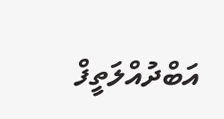އަބްދުއްލަތީފް